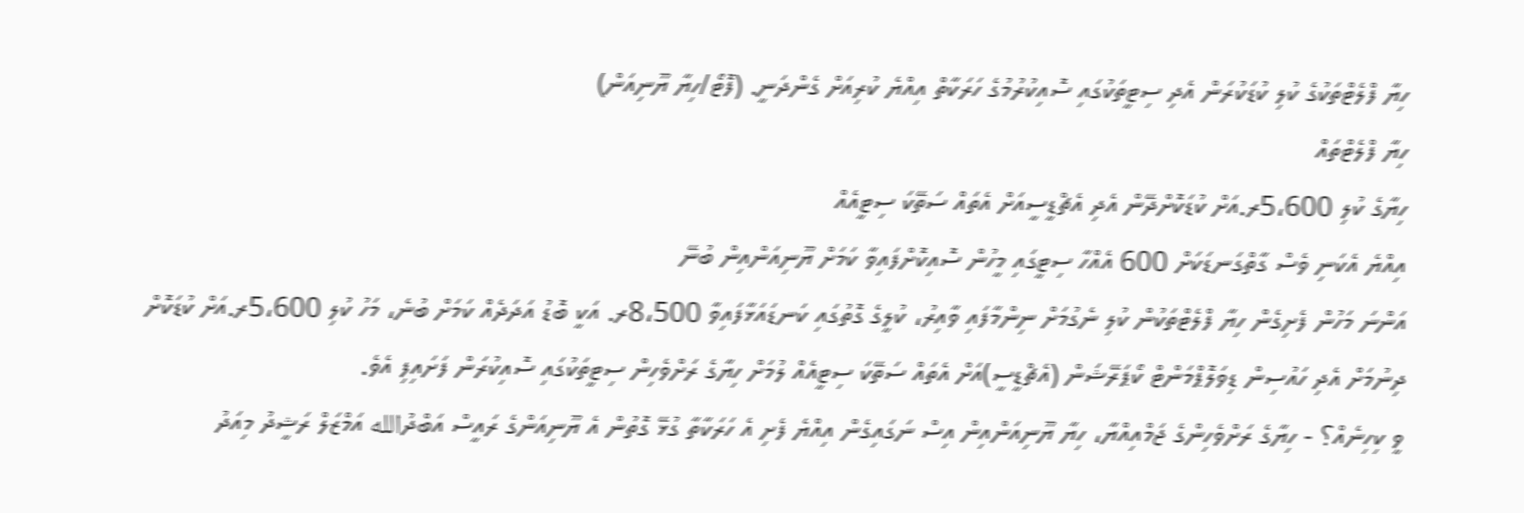ހިޔާ ފްލެޓްތަކުގެ ކުލި ކުޑަކުރަން އެދި ސިޓީތަކުގައި ސޮއިކުރުމުގެ ހަރަކާތް އިއްޔެ ކުރިއަށް ގެންދަނީ. (ފޮޓޯ/ހިޔާ ޔޫނިއަން)
ހިޔާ ފްލެޓްތައް
ހިޔާގެ ކުލި 5،600ރ.އަށް ކުޑަކޮށްދޭން އެދި އެޗްޑީސީއަށް އެތައް ސަތޭކަ ސިޓީއެއް
އިއްޔެ އެކަނި ވެސް ގާތްގަނޑަކަށް 600 އެއްހާ ސިޓީގައި މީހުން ސޮއިކޮށްފައިވާ ކަމަށް ޔޫނިއަންއިން ބުނޭ
އަންނަ މަހުން ފެށިގެން ހިޔާ ފްލެޓްތަކުން ކުލި ނެގުމަށް ނިންމާފައި ވާއިރު، ކުލީގެ ގޮތުގައި ކަނޑައަޅާފައިވާ 8،500ރ. އަކީ ބޮޑު އަދަދެއް ކަމަށް ބުނެ، މަހު ކުލި 5،600ރ.އަށް ކުޑަކޮށް ދިނުމަށް އެދި ހައުސިން ޑިވަލޮޕްމަންޓް ކޯޕަރޭޝަން (އެޗްޑީސީ)އަށް އެތައް ސަތޭކަ ސިޓީއެއް ލުމަށް ހިޔާގެ ރަށްވެހިން ސިޓީތަކުގައި ސޮއިކުރަން ފަށައިފި އެވެ.
ވީ ކިހިނެއް؟ - ހިޔާގެ ރަށްވެހިންގެ ޖަމްއިއްޔާ، ހިޔާ ޔޫނިއަންއިން އިސް ނަގައިގެން އިއްޔެ ފެށި އެ ހަރަކާތާ ގުޅޭ ގޮތުން އެ ޔޫނިއަންގެ ރައީސް އަބްދުالله އަމްޒަލް ރަޝީދު މިއަދު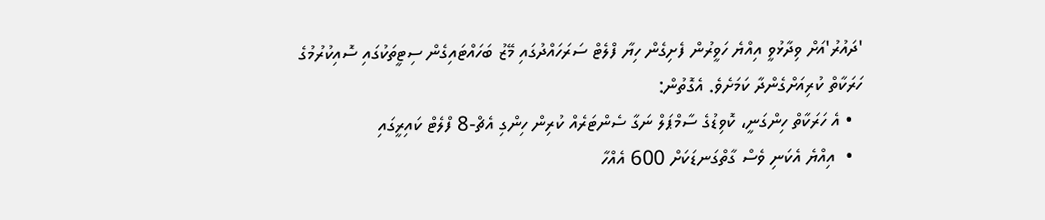'ދައުރު'އަށް ވިދާޅުވީ އިއްޔެ ހަވީރުން ފެށިގެން ހިޔާ ފްލެޓް ސަރަހައްދުގައި މޭޒު ބަހައްޓައިގެން ސިޓީތަކުގައި ސޮއިކުރުމުގެ ހަރަކާތް ކުރިއަށްގެންދާ ކަމަށެވެ. އެގޮތުން:
  • އެ ހަރަކާތް ހިންގަނީ، ކޮވިޑުގެ ސާމްޕަލް ނަގާ ސެންޓަރެއް ކުރިން ހިންގި އެޗް-8 ފްލެޓް ކައިރީގައި
  •  އިއްޔެ އެކަނި ވެސް ގާތްގަނޑަކަށް 600 އެއްހާ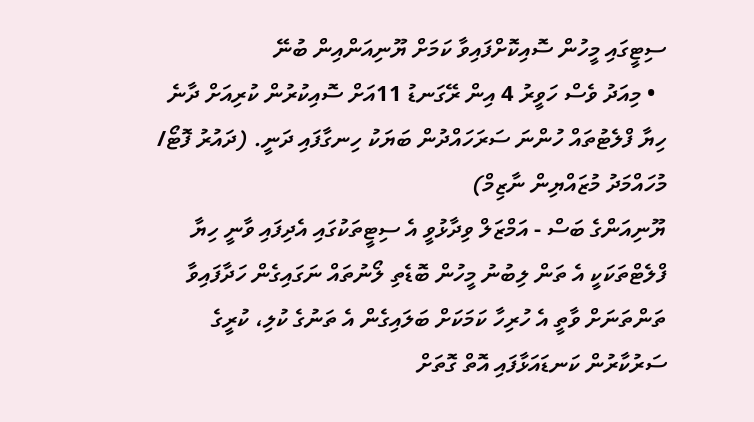ސިޓީގައި މީހުން ސޮއިކޮށްފައިވާ ކަމަށް ޔޫނިއަންއިން ބުނޭ
  • މިއަދު ވެސް ހަވީރު 4 އިން ރޭގަނޑު 11އަށް ސޮއިކުރުން ކުރިއަށް ދާނެ
ހިޔާ ފްލެޓުތައް ހުންނަ ސަރަހައްދުން ބަޔަކު ހިނގާފައި ދަނީ. (ދައުރު ފޮޓޯ/ މުހައްމަދު މުޒައްޔިން ނާޒިމް)
ޔޫނިއަންގެ ބަސް - އަމްޒަލް ވިދާޅުވީ އެ ސިޓީތަކުގައި އެދިފައި ވާނީ ހިޔާ ފްލެޓްތަކަކީ އެ ތަން ލިބުނު މީހުން ބޮޑެތި ލޯނުތައް ނަގައިގެން ހަދާފައިވާ ތަންތަނަށް ވާތީ އެ ހުރިހާ ކަމަކަށް ބަލައިގެން އެ ތަނުގެ ކުލި، ކުރީގެ ސަރުކާރުން ކަނޑައަޅާފައި އޮތް ގޮތަށް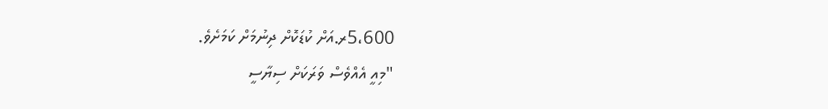5،600ރ.އަށް ކުޑަކޮށް ދިނުމަށް ކަމަށެވެ.
"މިއީ އެއްވެސް ވަރަކަށް ސިޔާސީ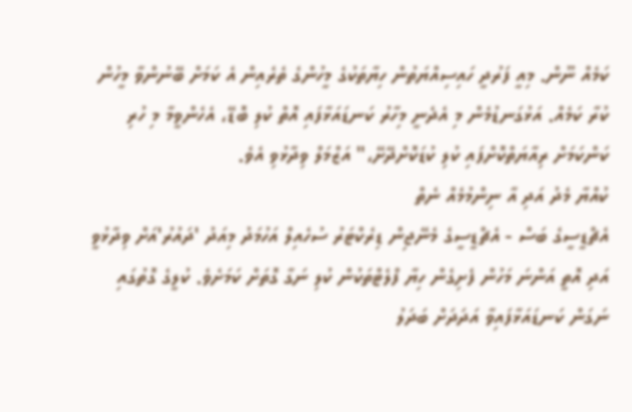ކަމެއް ނޫން. މިއީ ފަރުދީ ހައިސިއްޔަތުން ހިޔާތަކުގެ މީހުންގެ ތެރެއިން އެ ކަމަށް ބޭނުންވާ މީހުން ކުރާ ކަމެއް. އަޅުގަނޑުމެން މި އެދެނީ މިހާރު ކަނޑައަޅާފައި އޮތް ކުލި ބޮޑޭ، އެހެންވީމާ މި ހުރި ކަންކަމަށް ރިއާޔަތްކޮށްފައި ކުލި ކުޑަކޮށްދޭށޭ،" އަޒްމަލް ވިދާޅުވި އެވެ.
ކުއްޔާ މެދު އަދި އާ ނިންމުމެއް ނެތް
އެޗްޑީސީގެ ބަސް - އެޗްޑީސީގެ މެނޭޖިން ޑިރެކްޓަރު ސުހެއިލް އަހުމަދު މިއަދު 'ދައުރު'އަށް ވިދާޅުވީ އަދި އޮތީ އަންނަ މަހުން ފެށިގެން ހިޔާ ފްލެޓްތަކުން ކުލި ނަގާ ގޮތަށް ކަމަށެވެ. ކުލީގެ ގޮތުގައި ނަގަން ކަނޑައަޅާފައިވާ އަދަދަށް ބަދަލު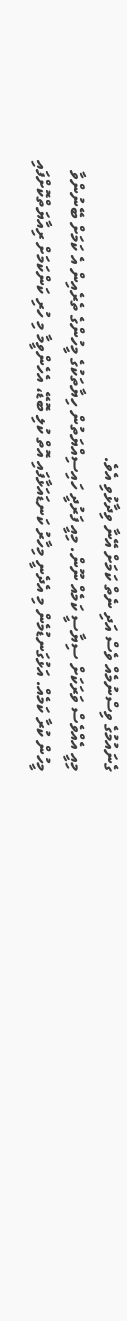ގެނައުމުގެ ވިސްނުމެއް ވެސް އަދި ނެތް ކަމަށް އޭނާ ވިދާޅުވި އެވެ.
މިއީ އެއްވެސް ވަރަކަށް ސިޔާސީ ކަމެއް ނޫން. މިއީ ފަރުދީ ހައިސިއްޔަތުން ހިޔާތަކުގެ މީހުންގެ ތެރެއިން އެ ކަމަށް ބޭނުންވާ މީހުން ކުރާ ކަމެއް. އަޅުގަނޑުމެން މި އެދެނީ މިހާރު ކަނޑައަޅާފައި އޮތް ކުލި ބޮޑޭ، އެހެންވީމާ މި ހުރި ކަންކަމަށް ރިއާޔަތްކޮށްފައި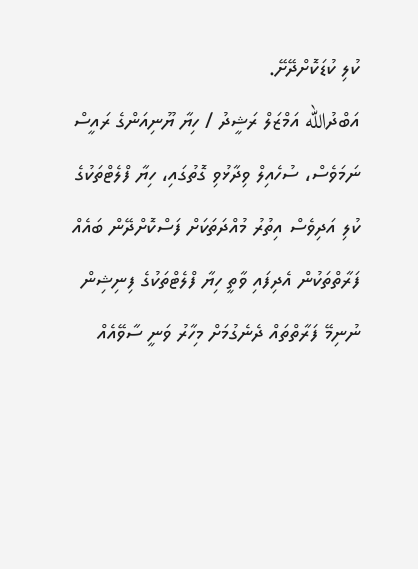ކުލި ކުޑަކޮށްދޭށޭ.
އަބްދުالله އަމްޒަލް ރަޝީދު / ހިޔާ ޔޫނިއަންގެ ރައީސް
ނަމަވެސް، ސުހެއިލް ވިދާޅުވި ގޮތުގައި، ހިޔާ ފްލެޓްތަކުގެ ކުލި އަދިވެސް އިތުރު މުއްދަތަކަށް ފަސްކޮށްދޭން ބައެއް ފަރާތްތަކުން އެދިފައި ވާތީ ހިޔާ ފްލެޓްތަކުގެ ފިނިޝިން ނުނިމޭ ފަރާތްތައް ދެނެގުމަށް މިހާރު ވަނީ ސާވޭއެއް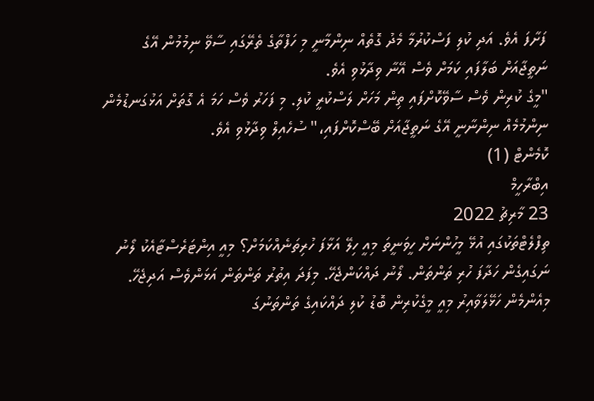ފަށާފަ އެވެ. އަދި ކުލި ފަސްކުރުމާ މެދު ގޮތެއް ނިންމާނީ މި ހަފްތާގެ ތެރޭގައި ސާވޭ ނިމުމުން އޭގެ ނަތީޖާއަށް ބަލާފައި ކަމަށް ވެސް އޭނާ ވިދާޅުވި އެވެ.
"މީގެ ކުރިން ވެސް ސާވޭކޮށްފައި ތިން މަހަށް ލަސްކުރީ ކުލި. މި ފަހަރު ވެސް ހަމަ އެ ގޮތަށް އަޅުގަނޑުމެން ނިންމުމެއް ނިންނާނީ އޭގެ ނަތީޖާއަށް ބޭސްކޮށްފައި،" ސުހެއިލް ވިދާޅުވި އެވެ.
ކޮމެންޓް (1)
އިބްރާހީމް
23 މާރިޗު 2022
ތިފްލެޓްތަކުގައި އުޅޭ މީހުންނަށް ހީވަނީތަ މިއީ ހިލޭ އަޅާފަ ހުރިތަނެއްކަމަށް؟ މިއީ އިންޓަރެސްޓާއެކު ލޯނު ނަގައިގެން ހަދާފަ ހުރި ތަންތަން. ލޯނު ދައްކަންޖެހޭ. މިފަދަ އިތުރު ތަންތަން އަޅަންވެސް އަދިޖެހޭ. މިއެންމެން ހަޅޭލަވާއިރު މިއީ މީގެކުރިން ބޮޑު ކުލި ދައްކައިގެ ތަންތަނުގަ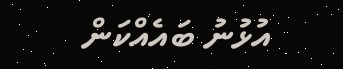އުޅުނު ބައެއްކަން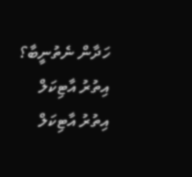ހަދާން ނެތުނީބާ؟
އިތުރު އާޓިކަލް
އިތުރު އާޓިކަލް